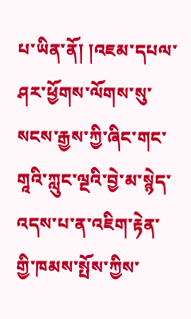པ་ཡིན་ནོ། །འཇམ་དཔལ་ཤར་ཕྱོགས་ལོགས་སུ་སངས་རྒྱས་ཀྱི་ཞིང་གང་གཱའི་ཀླུང་ལྔའི་བྱེ་མ་སྙེད་འདས་པ་ན་འཇིག་རྟེན་གྱི་ཁམས་སྤོས་ཀྱིས་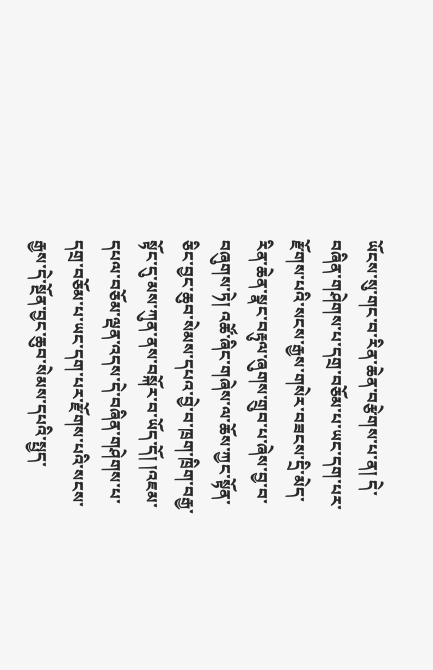ཡོངས་སུ་གང་བ་རིན་ཆེན་བརྩེགས་པ་ན། དེ་བཞིན་གཤེགས་པ་དགྲ་བཅོམ་པ་ཡང་དག་པར་རྫོགས་པའི་སངས་རྒྱས་གསེར་བཟངས་དྲི་མེད་རིན་ཆེན་སྣང་བརྟུལ་ཞུགས་གྲུབ་པ་ཞེས་བྱ་བ་བཞུགས་ཏེ། འཚོ་ཞིང་གཞེས་ལ་ཆོས་ཀྱང་སྟོན་ཅིང་བྱང་ཆུབ་སེམས་དཔའ་བྱེ་བ་ཁྲག་ཁྲིག་བརྒྱ་སྟོང་དུ་མས་ཀུན་ནས་བསྐོར་བ་ཡོད་དོ། །འཇམ་དཔལ་བཅོམ་ལྡན་འདས་དེ་བཞིན་གཤེགས་པ་དགྲ་བཅོམ་པ་ཡང་དག་པར་རྫོགས་པའི་སངས་རྒྱས་དེ་སྔོན་བྱང་ཆུབ་སེམས་དཔའི་སྤྱད་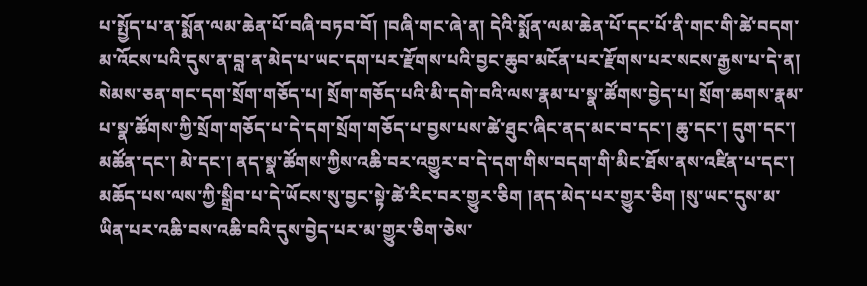པ་སྤྱོད་པ་ན་སྨོན་ལམ་ཆེན་པོ་བཞི་བཏབ་བོ། །བཞི་གང་ཞེ་ན། དེའི་སྨོན་ལམ་ཆེན་པོ་དང་པོ་ནི་གང་གི་ཚེ་བདག་མ་འོངས་པའི་དུས་ན་བླ་ན་མེད་པ་ཡང་དག་པར་རྫོགས་པའི་བྱང་ཆུབ་མངོན་པར་རྫོགས་པར་སངས་རྒྱས་པ་དེ་ན། སེམས་ཅན་གང་དག་སྲོག་གཅོད་པ། སྲོག་གཅོད་པའི་མི་དགེ་བའི་ལས་རྣམ་པ་སྣ་ཚོགས་བྱེད་པ། སྲོག་ཆགས་རྣམ་པ་སྣ་ཚོགས་ཀྱི་སྲོག་གཅོད་པ་དེ་དག་སྲོག་གཅོད་པ་བྱས་པས་ཚེ་ཐུང་ཞིང་ནད་མང་བ་དང་། ཆུ་དང་། དུག་དང་། མཚོན་དང་། མེ་དང་། ནད་སྣ་ཚོགས་ཀྱིས་འཆི་བར་འགྱུར་བ་དེ་དག་གིས་བདག་གི་མིང་ཐོས་ནས་འཛིན་པ་དང་། མཆོད་པས་ལས་ཀྱི་སྒྲིབ་པ་དེ་ཡོངས་སུ་བྱང་སྟེ་ཚེ་རིང་བར་གྱུར་ཅིག །ནད་མེད་པར་གྱུར་ཅིག །སུ་ཡང་དུས་མ་ཡིན་པར་འཆི་བས་འཆི་བའི་དུས་བྱེད་པར་མ་གྱུར་ཅིག་ཅེས་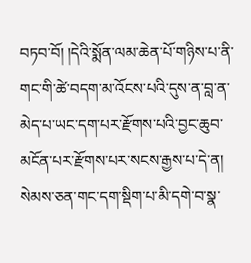བཏབ་བོ། །དེའི་སྨོན་ལམ་ཆེན་པོ་གཉིས་པ་ནི་གང་གི་ཚེ་བདག་མ་འོངས་པའི་དུས་ན་བླ་ན་མེད་པ་ཡང་དག་པར་རྫོགས་པའི་བྱང་ཆུབ་མངོན་པར་རྫོགས་པར་སངས་རྒྱས་པ་དེ་ན། སེམས་ཅན་གང་དག་སྡིག་པ་མི་དགེ་བ་སྣ་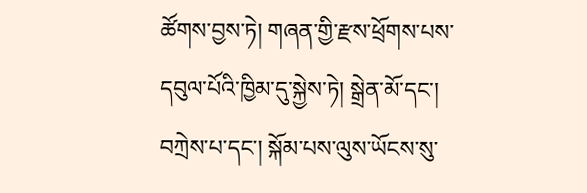ཚོགས་བྱས་ཏེ། གཞན་གྱི་རྫས་ཕྲོགས་པས་དབུལ་པོའི་ཁྱིམ་དུ་སྐྱེས་ཏེ། སྒྲེན་མོ་དང་། བཀྲེས་པ་དང་། སྐོམ་པས་ལུས་ཡོངས་སུ་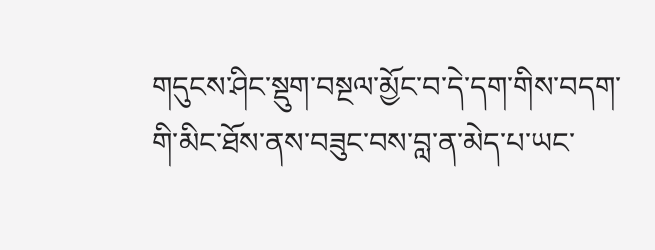གདུངས་ཤིང་སྡུག་བསྔལ་མྱོང་བ་དེ་དག་གིས་བདག་གི་མིང་ཐོས་ནས་བཟུང་བས་བླ་ན་མེད་པ་ཡང་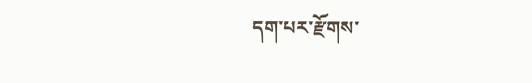དག་པར་རྫོགས་